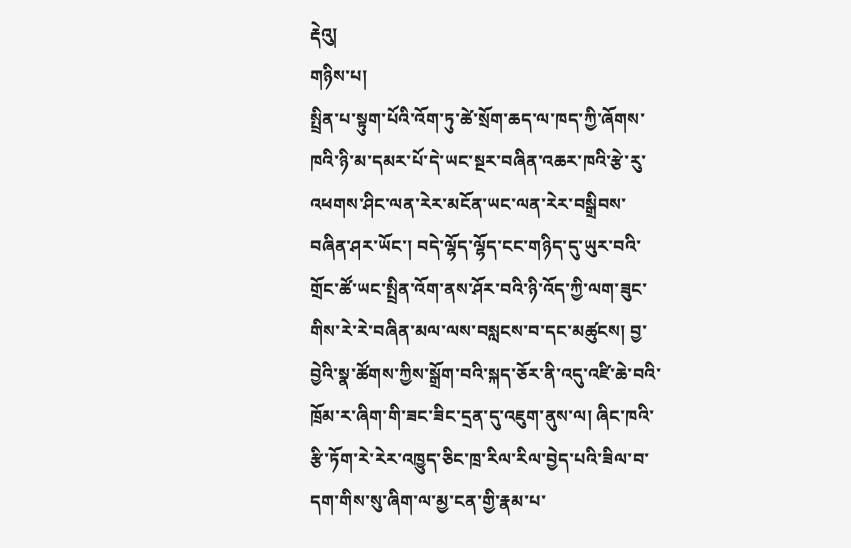རྡེའུ།
གཉིས་པ།
སྤྲིན་པ་སྟུག་པོའི་འོག་ཏུ་ཚེ་སྲོག་ཆད་ལ་ཁད་ཀྱི་ཞོགས་ཁའི་ཉི་མ་དམར་པོ་དེ་ཡང་སྔར་བཞིན་འཆར་ཁའི་རྩེ་རུ་འཕགས་ཤིང་ལན་རེར་མངོན་ཡང་ལན་རེར་བསྒྲིབས་བཞིན་ཤར་ཡོང་། བདེ་ལྷོད་ལྷོད་ངང་གཉིད་དུ་ཡུར་བའི་གྲོང་ཚོ་ཡང་སྤྲིན་འོག་ནས་ཤོར་བའི་ཉི་འོད་ཀྱི་ལག་ཟུང་གིས་རེ་རེ་བཞིན་མལ་ལས་བསླངས་བ་དང་མཚུངས། བྱ་བྱེའི་སྣ་ཚོགས་ཀྱིས་སྒྲོག་བའི་སྐད་ཅོར་ནི་འདུ་འཛི་ཆེ་བའི་ཁྲོམ་ར་ཞིག་གི་ཟང་ཟིང་དྲན་དུ་འཇུག་ནུས་ལ། ཞིང་ཁའི་རྩི་ཏོག་རེ་རེར་འཁྱུད་ཅིང་ཁྲ་རིལ་རིལ་བྱེད་པའི་ཟིལ་བ་དག་གིས་སུ་ཞིག་ལ་མྱ་ངན་གྱི་རྣམ་པ་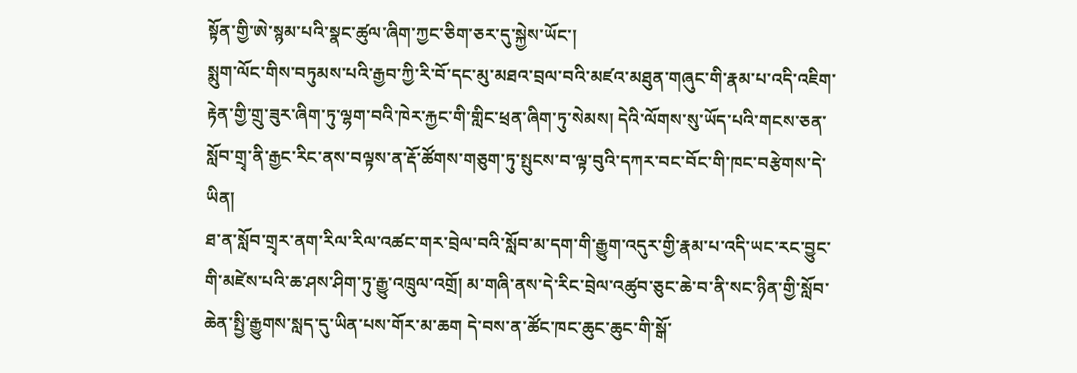སྟོན་གྱི་ཨེ་སྙམ་པའི་སྣང་ཚུལ་ཞིག་ཀྱང་ཅིག་ཅར་དུ་སྐྱེས་ཡོང་།
སྨུག་ལོང་གིས་བཏུམས་པའི་རྒྱབ་ཀྱི་རི་བོ་དང་མུ་མཐའ་བྲལ་བའི་མཛའ་མཐུན་གཞུང་གི་རྣམ་པ་འདི་འཇིག་རྟེན་གྱི་གྲུ་ཟུར་ཞིག་ཏུ་ལྷག་བའི་ཁེར་རྐྱང་གི་གླིང་ཕྲན་ཞིག་ཏུ་སེམས། དེའི་ལོགས་སུ་ཡོད་པའི་གངས་ཅན་སློབ་གྲྭ་ནི་རྒྱང་རིང་ནས་བལྟས་ན་རྡོ་ཚོགས་གཅུག་ཏུ་སྤུངས་བ་ལྟ་བུའི་དཀར་བང་བོང་གི་ཁང་བརྩེགས་དེ་ཡིན།
ཐ་ན་སློབ་གྲྭར་ནག་རིལ་རིལ་འཚང་གར་བྲེལ་བའི་སློབ་མ་དག་གི་རྒྱུག་འདུར་གྱི་རྣམ་པ་འདི་ཡང་རང་བྱུང་གི་མཛེས་པའི་ཆ་ཤས་ཤིག་ཏུ་རྒྱུ་འཁྲུལ་འགྲོ། མ་གཞི་ནས་དེ་རིང་བྲེལ་འཚུབ་ཅུང་ཆེ་བ་ནི་སང་ཉིན་གྱི་སློབ་ཆེན་སྤྱི་རྒྱུགས་སླད་དུ་ཡིན་པས་གོར་མ་ཆག དེ་བས་ན་ཚོང་ཁང་ཆུང་ཆུང་གི་སྒོ་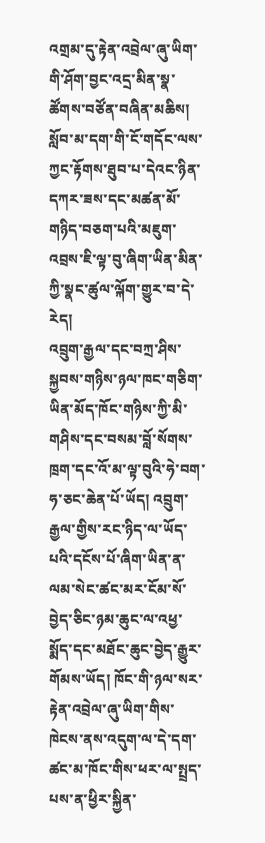འགྲམ་དུ་རྟེན་འབྲེལ་ཞུ་ཡིག་གི་ཤོག་བྱང་འདྲ་མིན་སྣ་ཚོགས་བཙོན་བཞིན་མཆིས། སློབ་མ་དག་གི་ངོ་གདོང་ལས་ཀྱང་རྟོགས་ཐུབ་པ་དེའང་ཉིན་དཀར་ཟས་དང་མཚན་མོ་གཉིད་བཅག་པའི་མཇུག་འབྲས་ཇི་ལྟ་བུ་ཞིག་ཡིན་མིན་ཀྱི་སྣང་ཚུལ་ལྐོག་གྱུར་བ་དེ་རེད།
འབྲུག་རྒྱལ་དང་བཀྲ་ཤིས་སྐྱབས་གཉིས་ཉལ་ཁང་གཅིག་ཡིན་མོད་ཁོང་གཉིས་ཀྱི་མི་གཤིས་དང་བསམ་བློ་སོགས་ཁྲག་དང་འོ་མ་ལྟ་བུའི་ཧེ་བག་ཧ་ཅང་ཆེན་པོ་ཡོད། འབྲུག་རྒྱལ་གྱིས་རང་ཉིད་ལ་ཡོད་པའི་དངོས་པོ་ཞིག་ཡིན་ན་ལམ་སེང་ཚང་མར་ངོམ་སོ་བྱེད་ཅིང་ཉམ་ཆུང་ལ་འཕྱ་སྨོད་དང་མཐོང་ཆུང་བྱེད་རྒྱུར་གོམས་ཡོད། ཁོང་གི་ཉལ་སར་རྟེན་འབྲེལ་ཞུ་ཡིག་གིས་ཁེངས་ནས་འདུག་ལ་དེ་དག་ཚང་མ་ཁོང་གིས་ཕར་ལ་སྤྲད་པས་ན་ཕྱིར་སྐྱིན་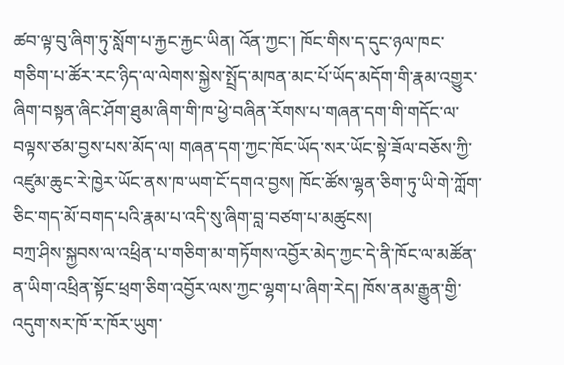ཚབ་ལྟ་བུ་ཞིག་ཏུ་སློག་པ་རྐྱང་རྐྱང་ཡིན། འོན་ཀྱང་། ཁོང་གིས་ད་དུང་ཉལ་ཁང་གཅིག་པ་ཚོར་རང་ཉིད་ལ་ལེགས་སྐྱེས་སྤྲོད་མཁན་མང་པོ་ཡོད་མདོག་གི་རྣམ་འགྱུར་ཞིག་བསྟན་ཞིང་ཤོག་ཐུམ་ཞིག་གི་ཁ་ཕྱེ་བཞིན་རོགས་པ་གཞན་དག་གི་གདོང་ལ་བལྟས་ཙམ་བྱས་པས་མོད་ལ། གཞན་དག་ཀྱང་ཁོང་ཡོད་སར་ཡོང་སྟེ་ཟོལ་བཅོས་ཀྱི་འཛུམ་ཆུང་རེ་ཁྱེར་ཡོང་ནས་ཁ་ཡག་ངོ་དགའ་བྱས། ཁོང་ཚོས་ལྷན་ཅིག་ཏུ་ཡི་གེ་ཀློག་ཅིང་གད་མོ་བགད་པའི་རྣམ་པ་འདི་སུ་ཞིག་བླ་བཙག་པ་མཚུངས།
བཀྲ་ཤིས་སྐྱབས་ལ་འཕྲིན་པ་གཅིག་མ་གཏོགས་འབྱོར་མེད་ཀྱང་དེ་ནི་ཁོང་ལ་མཚོན་ན་ཡིག་འཕྲིན་སྟོང་ཕྲག་ཅིག་འབྱོར་ལས་ཀྱང་ལྷག་པ་ཞིག་རེད། ཁོས་ནམ་རྒྱུན་གྱི་འདུག་སར་ཁོ་ར་ཁོར་ཡུག་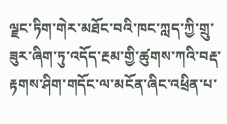ལྗང་ཏིག་གེར་མཐོང་བའི་ཁང་ཀླད་ཀྱི་གྲུ་ཟུར་ཞིག་ཏུ་འདོད་རྔམ་གྱི་ཚུགས་ཀའི་བརྡ་རྟགས་ཤིག་གདོང་ལ་མངོན་ཞིང་འཕྲིན་པ་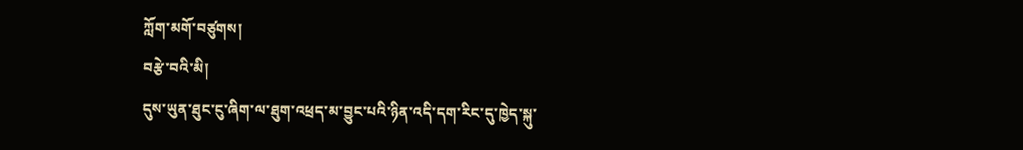ཀློག་མགོ་བཙུགས།
བརྩེ་བའི་མི།
དུས་ཡུན་ཐུང་ངུ་ཞིག་ལ་ཐུག་འཕྲད་མ་བྱུང་པའི་ཉིན་འདི་དག་རིང་དུ་ཁྱེད་སྐུ་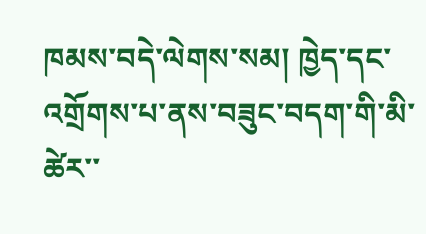ཁམས་བདེ་ལེགས་སམ། ཁྱེད་དང་འགྲོགས་པ་ནས་བཟུང་བདག་གི་མི་ཚེར་་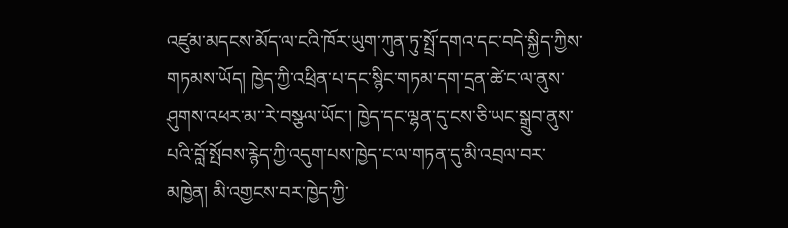འཛུམ་མདངས་མོད་ལ་ངའི་ཁོར་ཡུག་ཀུན་ཏུ་སྤྲོ་དགའ་དང་བདེ་སྐྱིད་ཀྱིས་གཏམས་ཡོད། ཁྱེད་ཀྱི་འཕྲིན་པ་དང་སྙིང་གཏམ་དག་དྲན་ཚེ་ང་ལ་ནུས་ཤུགས་འཕར་མ་་རེ་བསྩལ་ཡོང་། ཁྱེད་དང་ལྷན་དུ་ངས་ཅི་ཡང་སྒྲུབ་ནུས་པའི་བློ་སྤོབས་རྙེད་ཀྱི་འདུག་པས་ཁྱེད་ང་ལ་གཏན་དུ་མི་འབྲལ་བར་མཁྱེན། མི་འགྱངས་བར་ཁྱེད་ཀྱི་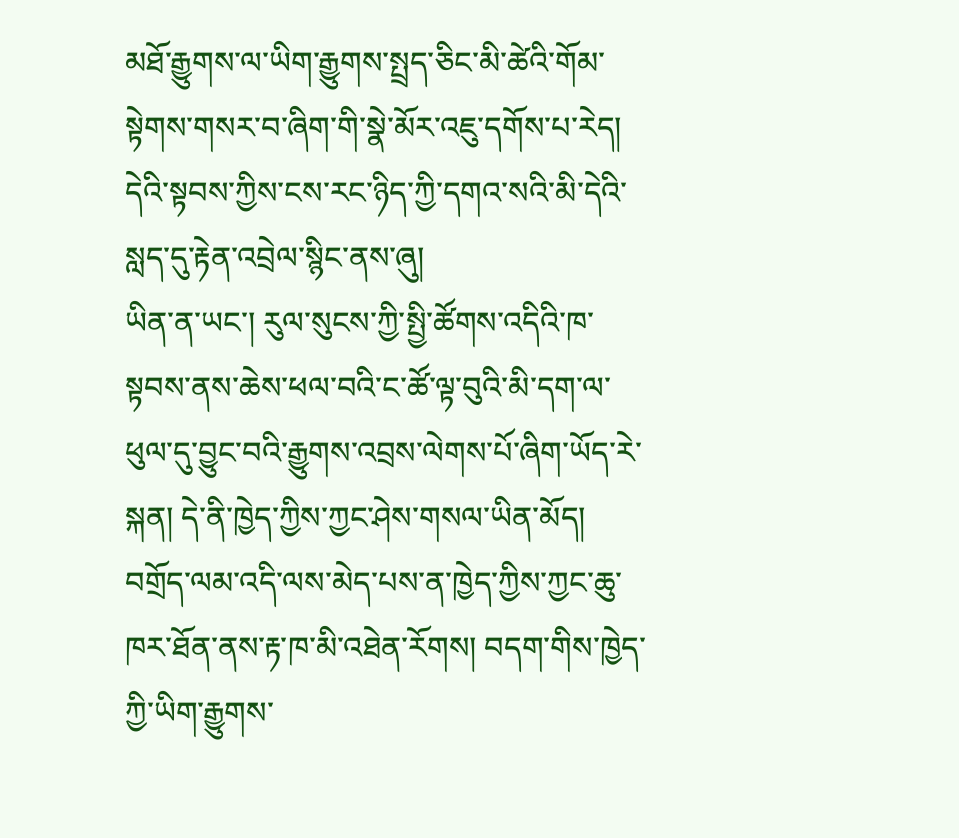མཐོ་རྒྱུགས་ལ་ཡིག་རྒྱུགས་སྤྲད་ཅིང་མི་ཚེའི་གོམ་སྟེགས་གསར་བ་ཞིག་གི་སྣེ་མོར་འཇུ་དགོས་པ་རེད། དེའི་སྟབས་ཀྱིས་ངས་རང་ཉིད་ཀྱི་དགའ་སའི་མི་དེའི་སླད་དུ་རྟེན་འབྲེལ་སྙིང་ནས་ཞུ།
ཡིན་ན་ཡང་། རུལ་སུངས་ཀྱི་སྤྱི་ཚོགས་འདིའི་ཁ་སྟབས་ནས་ཆེས་ཕལ་བའི་ང་ཚོ་ལྟ་བུའི་མི་དག་ལ་ཕུལ་དུ་བྱུང་བའི་རྒྱུགས་འབྲས་ལེགས་པོ་ཞིག་ཡོད་རེ་སྐན། དེ་ནི་ཁྱེད་ཀྱིས་ཀྱང་ཤེས་གསལ་ཡིན་མོད། བགྲོད་ལམ་འདི་ལས་མེད་པས་ན་ཁྱེད་ཀྱིས་ཀྱང་ཆུ་ཁར་ཐོན་ནས་རྟ་ཁ་མི་འཐེན་རོགས། བདག་གིས་ཁྱེད་ཀྱི་ཡིག་རྒྱུགས་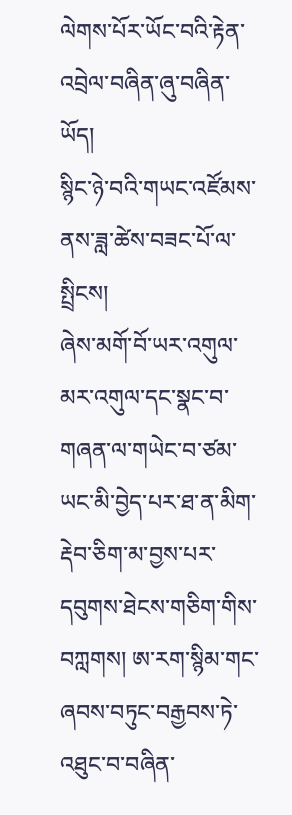ལེགས་པོར་ཡོང་བའི་རྟེན་འབྲེལ་བཞིན་ཞུ་བཞིན་ཡོད།
སྙིང་ཉེ་བའི་གཡང་འཛོམས་ནས་ཟླ་ཚེས་བཟང་པོ་ལ་སྤྲིངས།
ཞེས་མགོ་བོ་ཡར་འགུལ་མར་འགུལ་དང་སྣང་བ་གཞན་ལ་གཡེང་བ་ཙམ་ཡང་མི་བྱེད་པར་ཐ་ན་མིག་རྡེབ་ཅིག་མ་བྱས་པར་དབུགས་ཐེངས་གཅིག་གིས་བཀླགས། ཨ་རག་སྙིམ་གང་ཞབས་བཏུང་བརྒྱབས་ཏེ་འཐུང་བ་བཞིན་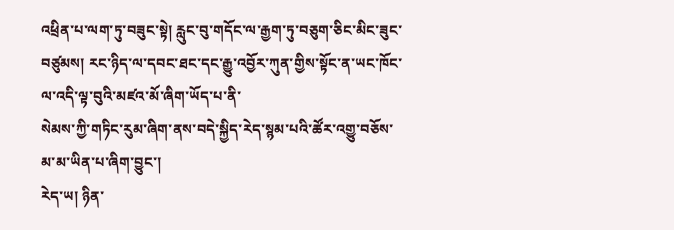འཕྲིན་པ་ལག་ཏུ་བཟུང་སྟེ། རླུང་བུ་གདོང་ལ་རྒྱག་ཏུ་བཅུག་ཅིང་མིང་ཟུང་བཙུམས། རང་ཉིད་ལ་དབང་ཐང་དང་རྒྱུ་འབྱོར་ཀུན་གྱིས་སྟོང་ན་ཡང་ཁོང་ལ་འདི་ལྟ་བུའི་མཛའ་མོ་ཞིག་ཡོད་པ་ནི་
སེམས་ཀྱི་གཏིང་རུམ་ཞིག་ནས་བདེ་སྐྱིད་རེད་སྙམ་པའི་ཚོར་འགྱུ་བཅོས་མ་མ་ཡིན་པ་ཞིག་བྱུང་།
རེད་ཡ། ཉིན་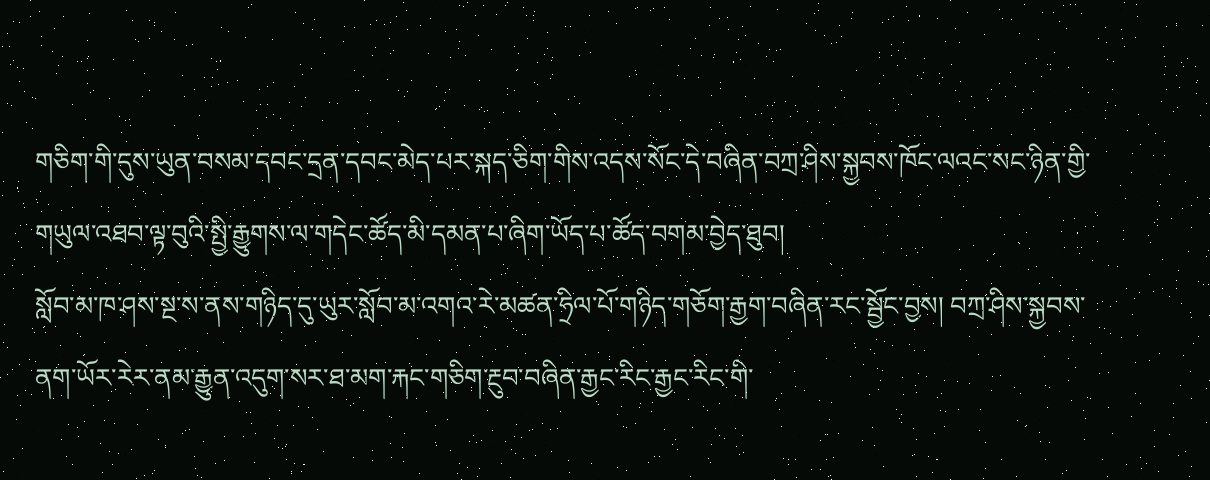གཅིག་གི་དུས་ཡུན་བསམ་དབང་དྲན་དབང་མེད་པར་སྐད་ཅིག་གིས་འདས་སོང་དེ་བཞིན་བཀྲ་ཤིས་སྐྱབས་ཁོང་ལའང་སང་ཉིན་གྱི་གཡུལ་འཐབ་ལྟ་བུའི་སྤྱི་རྒྱུགས་ལ་གདེང་ཚོད་མི་དམན་པ་ཞིག་ཡོད་པ་ཚོད་བགམ་བྱེད་ཐུབ།
སློབ་མ་ཁ་ཤས་སྔ་ས་ནས་གཉིད་དུ་ཡུར་སློབ་མ་འགའ་རེ་མཚན་ཧྲིལ་པོ་གཉིད་གཅོག་རྒྱག་བཞིན་རང་སྦྱོང་བྱས། བཀྲ་ཤིས་སྐྱབས་ནག་ཡོར་རེར་ནམ་རྒྱུན་འདུག་སར་ཐ་མག་རྐང་གཅིག་རྔུབ་བཞིན་རྒྱང་རིང་རྒྱང་རིང་གི་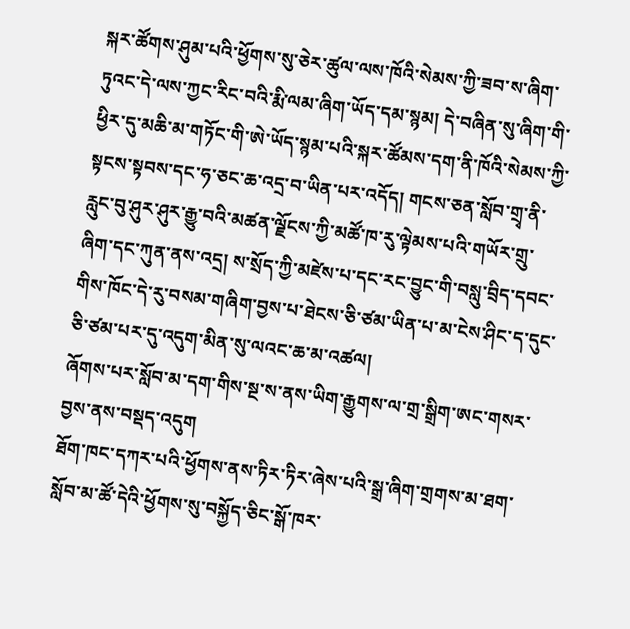སྐར་ཚོགས་ཤུམ་པའི་ཕྱོགས་སུ་ཅེར་ཚུལ་ལས་ཁོའི་སེམས་ཀྱི་ཟབ་ས་ཞིག་ཏུའང་དེ་ལས་ཀྱང་རིང་བའི་རྨི་ལམ་ཞིག་ཡོད་དམ་སྙམ། དེ་བཞིན་སུ་ཞིག་གི་ཕྱིར་དུ་མཆི་མ་གཏོང་གི་ཨེ་ཡོད་སྙམ་པའི་སྐར་ཚོམས་དག་ནི་ཁོའི་སེམས་ཀྱི་སྟངས་སྟབས་དང་ཧ་ཅང་ཆ་འདྲ་བ་ཡིན་པར་འདོད། གངས་ཅན་སློབ་གྲྭ་ནི་རླུང་བུ་ཤུར་ཤུར་རྒྱུ་བའི་མཚན་ལྗོངས་ཀྱི་མཚོ་ཁ་རུ་ལྟེམས་པའི་གཡོར་གྲུ་ཞིག་དང་ཀུན་ནས་འདྲ། ས་སྲོད་ཀྱི་མཛེས་པ་དང་རང་བྱུང་གི་བསླུ་བྲིད་དབང་གིས་ཁོང་དེ་རུ་བསམ་གཞིག་བྱས་པ་ཐེངས་ཅི་ཙམ་ཡིན་པ་མ་ངེས་ཤིང་ད་དུང་ཅི་ཙམ་པར་དུ་འདུག་མིན་སུ་ལའང་ཆ་མ་འཚལ།
ཞོགས་པར་སློབ་མ་དག་གིས་སྔ་ས་ནས་ཡིག་རྒྱུགས་ལ་གྲ་སྒྲིག་ཨང་གསར་བྱས་ནས་བསྡད་འདུག
ཐོག་ཁང་དཀར་པའི་ཕྱོགས་ནས་ཏིར་ཏིར་ཞེས་པའི་སྒྲ་ཞིག་གྲགས་མ་ཐག་སློབ་མ་ཚོ་དེའི་ཕྱོགས་སུ་བསྐྱོད་ཅིང་སྒོ་ཁར་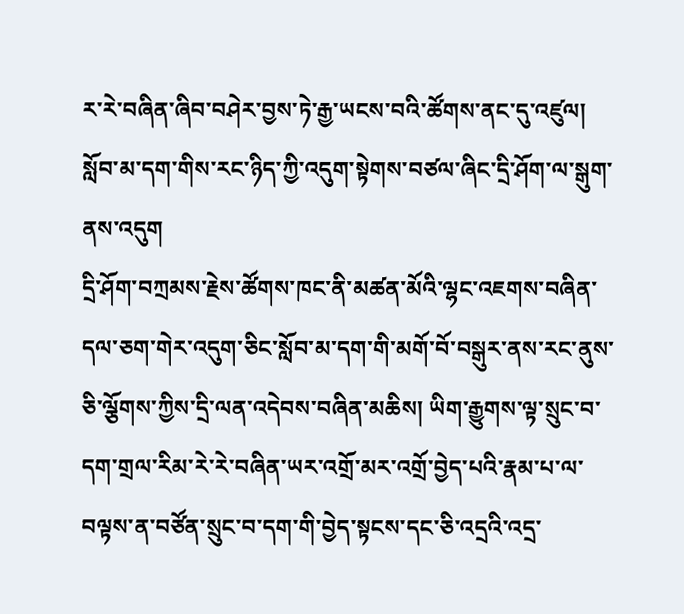ར་རེ་བཞིན་ཞིབ་བཤེར་བྱས་ཏེ་རྒྱ་ཡངས་བའི་ཚོགས་ནང་དུ་འཛུལ། སློབ་མ་དག་གིས་རང་ཉིད་ཀྱི་འདུག་སྟེགས་བཙལ་ཞིང་དྲི་ཤོག་ལ་སྒུག་ནས་འདུག
དྲི་ཤོག་བཀྲམས་རྗེས་ཚོགས་ཁང་ནི་མཚན་མོའི་ལྷང་འཇགས་བཞིན་དལ་ཅག་གེར་འདུག་ཅིང་སློབ་མ་དག་གི་མགོ་བོ་བསྒུར་ནས་རང་ནུས་ཅི་ལྕོགས་ཀྱིས་དྲི་ལན་འདེབས་བཞིན་མཆིས། ཡིག་རྒྱུགས་ལྟ་སྲུང་བ་དག་གྲལ་རིམ་རེ་རེ་བཞིན་ཡར་འགྲོ་མར་འགྲོ་བྱེད་པའི་རྣམ་པ་ལ་བལྟས་ན་བཙོན་སྲུང་བ་དག་གི་བྱེད་སྟངས་དང་ཅི་འདྲའི་འདྲ་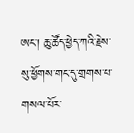ཨང་། ཆུ་ཚོད་ཕྱེད་ཀའི་རྗེས་སུ་ཕྱོགས་གང་དུ་གྲགས་པ་གསལ་པོར་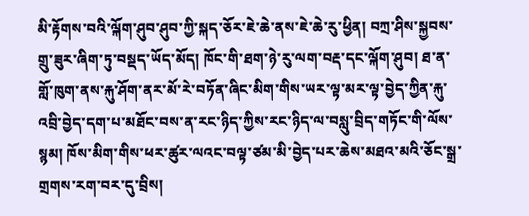མི་རྟོགས་བའི་ལྐོག་ཤུབ་ཤུབ་ཀྱི་སྐད་ཅོར་ཇེ་ཆེ་ནས་ཇེ་ཆེ་རུ་ཕྱིན། བཀྲ་ཤིས་སྐྱབས་གྲུ་ཟུར་ཞིག་ཏུ་བསྡད་ཡོད་མོད། ཁོང་གི་ཐག་ཉེ་རུ་ལག་བརྡ་དང་ལྐོག་ཤུབ། ཐ་ན་གློ་ཁུག་ནས་རྐུ་ཤོག་ནར་མོ་རེ་བཏོན་ཞིང་མིག་གིས་ཡར་ལྟ་མར་ལྟ་བྱེད་ཀྱིན་རྐུ་འབྲི་བྱེད་དག་པ་མཐོང་བས་ན་རང་ཉིད་ཀྱིས་རང་ཉིད་ལ་བསླུ་བྲིད་གཏོང་གི་ལོས་སྙམ། ཁོས་མིག་གིས་ཕར་ཚུར་ལའང་བལྟ་ཙམ་མི་བྱེད་པར་ཆེས་མཐའ་མའི་ཅོང་སྒྲ་གྲགས་རག་བར་དུ་བྲིས།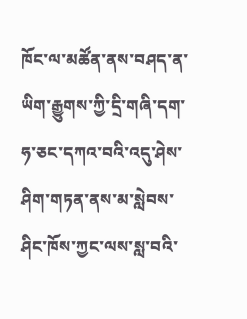ཁོང་ལ་མཚོན་ནས་བཤད་ན་ཡིག་རྒྱུགས་ཀྱི་དྲི་གཞི་དག་ཧ་ཅང་དཀའ་བའི་འདུ་ཤེས་ཤིག་གཏན་ནས་མ་སླེབས་ཤིང་ཁོས་ཀྱང་ལས་སླ་བའི་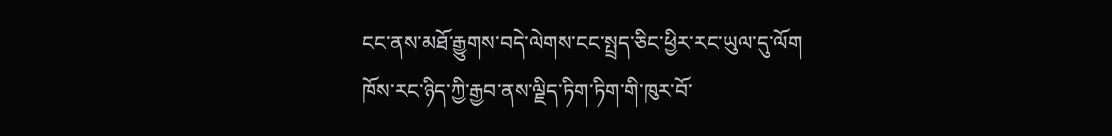ངང་ནས་མཐོ་རྒྱུགས་བདེ་ལེགས་ངང་སྤྲད་ཅིང་ཕྱིར་རང་ཡུལ་དུ་ལོག
ཁོས་རང་ཉིད་ཀྱི་རྒྱབ་ནས་ལྗིད་ཏིག་ཏིག་གི་ཁུར་བོ་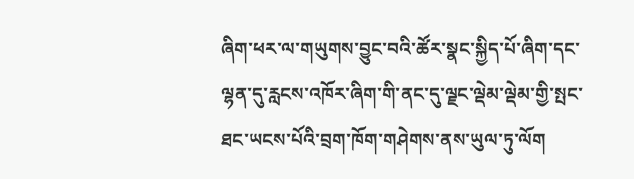ཞིག་ཕར་ལ་གཡུགས་བྱུང་བའི་ཚོར་སྣང་སྐྱིད་པོ་ཞིག་དང་ལྷན་དུ་རླངས་འཁོར་ཞིག་གི་ནང་དུ་ལྗང་ལྡེམ་ལྡེམ་གྱི་སྤང་ཐང་ཡངས་པོའི་བྲག་ཁོག་གཤེགས་ནས་ཡུལ་ཏུ་ལོག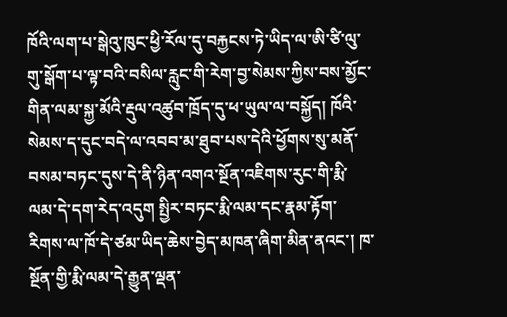ཁོའི་ལག་པ་སྒེའུ་ཁུང་ཕྱི་རོལ་དུ་བརྐྱངས་ཏེ་ཡིད་ལ་ཨི་ཙི་ལུ་གུ་སྒོག་པ་ལྟ་བའི་བསིལ་རླུང་གི་རེག་བྱ་སེམས་ཀྱིས་བས་མྱོང་གིན་ལམ་སྐྱ་མོའི་རྡུལ་འཚུབ་ཁྲོད་དུ་ཕ་ཡུལ་ལ་བསྐྱོད། ཁོའི་སེམས་ད་དུང་བདེ་ལ་འབབ་མ་ཐུབ་པས་དེའི་ཕྱོགས་སུ་མནོ་བསམ་བཏང་དུས་དེ་ནི་ཉིན་འགའ་སྔོན་འཇིགས་རུང་གི་རྨི་ལམ་དེ་དག་རེད་འདུག སྤྱིར་བཏང་རྨི་ལམ་དང་རྣམ་རྟོག་རིགས་ལ་ཁོ་དེ་ཙམ་ཡིད་ཆེས་བྱེད་མཁན་ཞིག་མིན་ནའང་། ཁ་སྔོན་གྱི་རྨི་ལམ་དེ་རྒྱུན་ལྡན་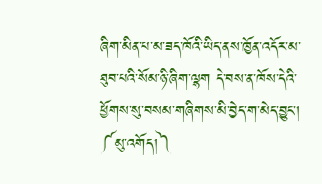ཞིག་མིན་པ་མ་ཟད་ཁོའི་ཡིད་ནས་ཁྱོན་འདོར་མ་ཐུབ་པའི་སོམ་ཉི་ཞིག་ལྷག དེ་བས་ན་ཁོས་དེའི་ཕྱོགས་སུ་བསམ་གཞིགས་མི་བྱེད་ག་མེད་བྱུང་།
༼མུ་འགོད།༽